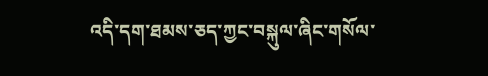འདི་དག་ཐམས་ཅད་ཀྱང་བསྐུལ་ཞིང་གསོལ་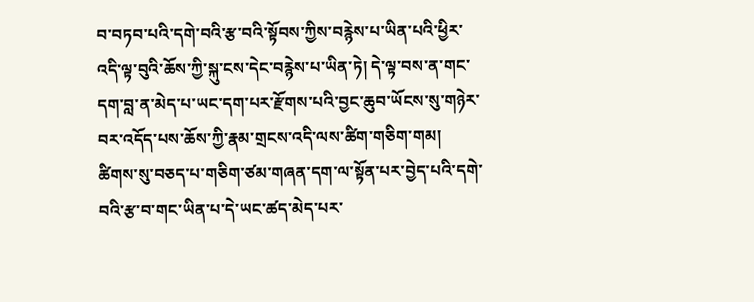བ་བཏབ་པའི་དགེ་བའི་རྩ་བའི་སྟོབས་ཀྱིས་བརྙེས་པ་ཡིན་པའི་ཕྱིར་འདི་ལྟ་བུའི་ཆོས་ཀྱི་སྐུ་ངས་དེང་བརྙེས་པ་ཡིན་ཏེ། དེ་ལྟ་བས་ན་གང་དག་བླ་ན་མེད་པ་ཡང་དག་པར་རྫོགས་པའི་བྱང་ཆུབ་ཡོངས་སུ་གཉེར་བར་འདོད་པས་ཆོས་ཀྱི་རྣམ་གྲངས་འདི་ལས་ཚིག་གཅིག་གམ། ཚིགས་སུ་བཅད་པ་གཅིག་ཙམ་གཞན་དག་ལ་སྟོན་པར་བྱེད་པའི་དགེ་བའི་རྩ་བ་གང་ཡིན་པ་དེ་ཡང་ཚད་མེད་པར་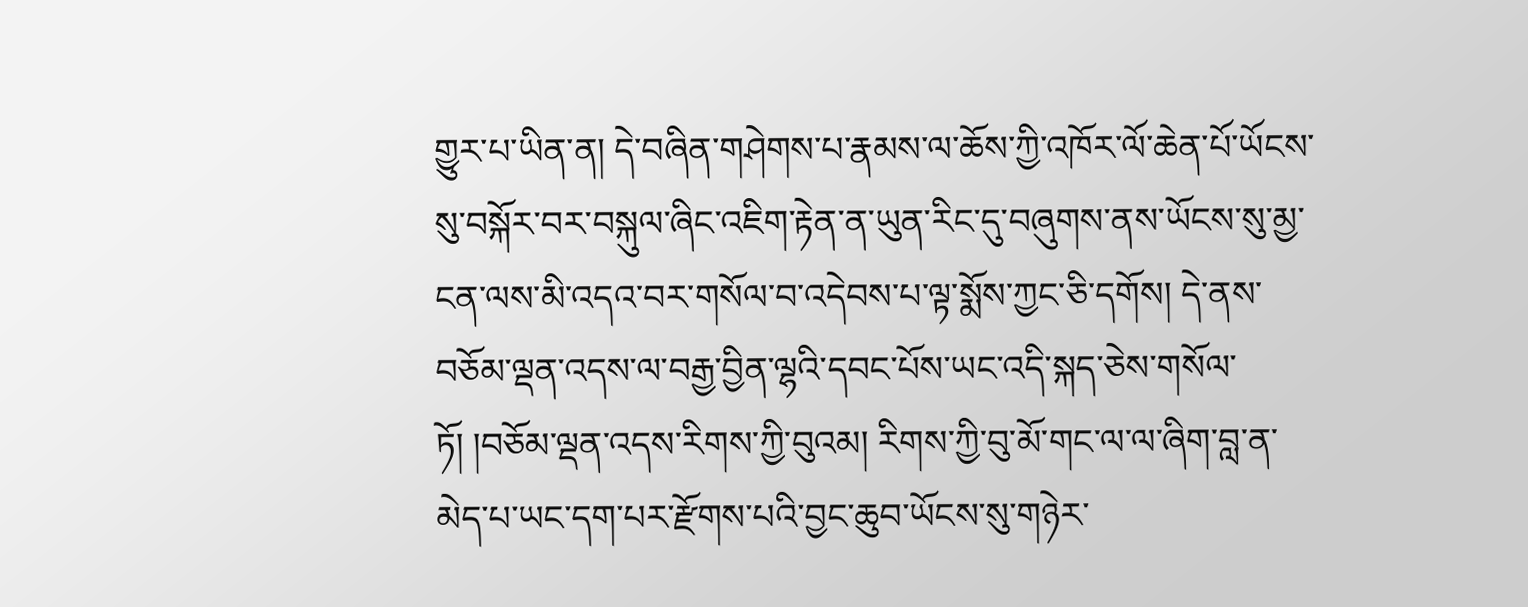གྱུར་པ་ཡིན་ན། དེ་བཞིན་གཤེགས་པ་རྣམས་ལ་ཆོས་ཀྱི་འཁོར་ལོ་ཆེན་པོ་ཡོངས་སུ་བསྐོར་བར་བསྐུལ་ཞིང་འཇིག་རྟེན་ན་ཡུན་རིང་དུ་བཞུགས་ནས་ཡོངས་སུ་མྱ་ངན་ལས་མི་འདའ་བར་གསོལ་བ་འདེབས་པ་ལྟ་སྨོས་ཀྱང་ཅི་དགོས། དེ་ནས་བཅོམ་ལྡན་འདས་ལ་བརྒྱ་བྱིན་ལྷའི་དབང་པོས་ཡང་འདི་སྐད་ཅེས་གསོལ་ཏོ། །བཅོམ་ལྡན་འདས་རིགས་ཀྱི་བུའམ། རིགས་ཀྱི་བུ་མོ་གང་ལ་ལ་ཞིག་བླ་ན་མེད་པ་ཡང་དག་པར་རྫོགས་པའི་བྱང་ཆུབ་ཡོངས་སུ་གཉེར་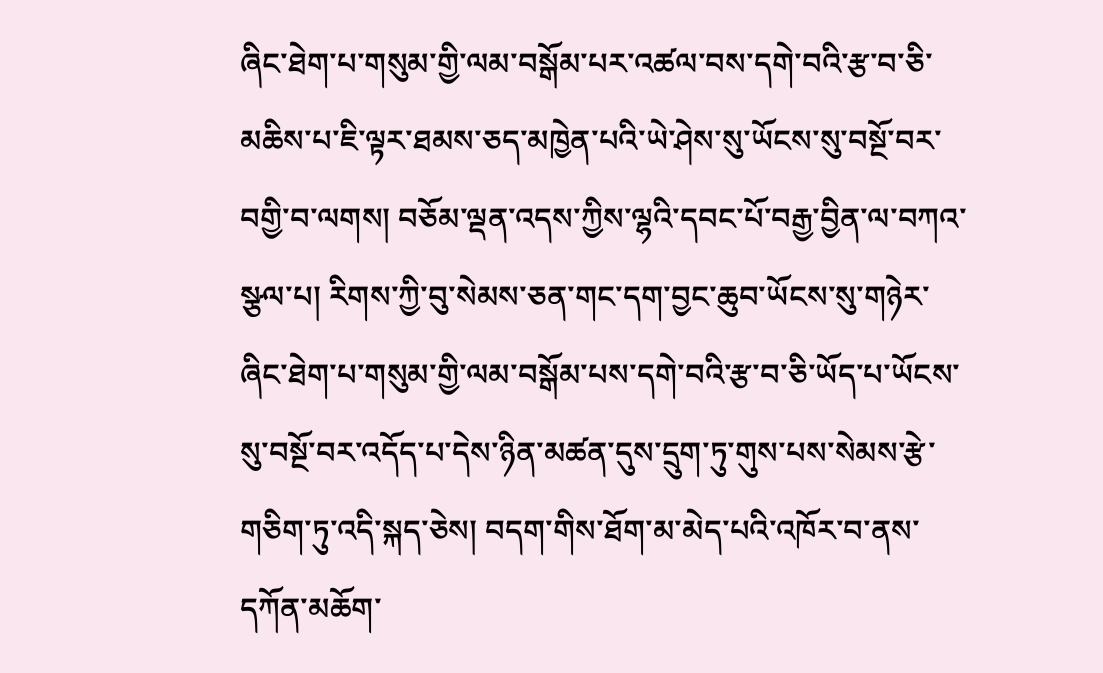ཞིང་ཐེག་པ་གསུམ་གྱི་ལམ་བསྒོམ་པར་འཚལ་བས་དགེ་བའི་རྩ་བ་ཅི་མཆིས་པ་ཇི་ལྟར་ཐམས་ཅད་མཁྱེན་པའི་ཡེ་ཤེས་སུ་ཡོངས་སུ་བསྔོ་བར་བགྱི་བ་ལགས། བཅོམ་ལྡན་འདས་ཀྱིས་ལྷའི་དབང་པོ་བརྒྱ་བྱིན་ལ་བཀའ་སྩལ་པ། རིགས་ཀྱི་བུ་སེམས་ཅན་གང་དག་བྱང་ཆུབ་ཡོངས་སུ་གཉེར་ཞིང་ཐེག་པ་གསུམ་གྱི་ལམ་བསྒོམ་པས་དགེ་བའི་རྩ་བ་ཅི་ཡོད་པ་ཡོངས་སུ་བསྔོ་བར་འདོད་པ་དེས་ཉིན་མཚན་དུས་དྲུག་ཏུ་གུས་པས་སེམས་རྩེ་གཅིག་ཏུ་འདི་སྐད་ཅེས། བདག་གིས་ཐོག་མ་མེད་པའི་འཁོར་བ་ནས་དཀོན་མཆོག་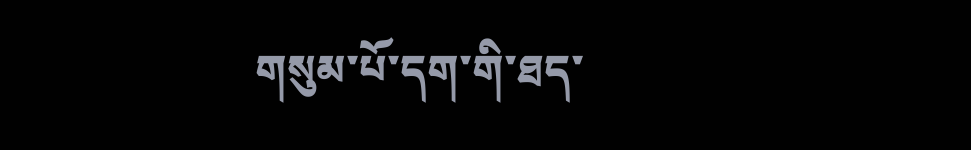གསུམ་པོ་དག་གི་ཐད་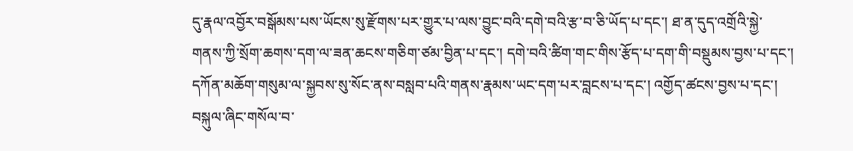དུ་རྣལ་འབྱོར་བསྒོམས་པས་ཡོངས་སུ་རྫོགས་པར་གྱུར་པ་ལས་བྱུང་བའི་དགེ་བའི་རྩ་བ་ཅི་ཡོད་པ་དང་། ཐ་ན་དུད་འགྲོའི་སྐྱེ་གནས་ཀྱི་སྲོག་ཆགས་དག་ལ་ཟན་ཆངས་གཅིག་ཙམ་བྱིན་པ་དང་། དགེ་བའི་ཚིག་གང་གིས་རྩོད་པ་དག་གི་བསྡུམས་བྱས་པ་དང་། དཀོན་མཆོག་གསུམ་ལ་སྐྱབས་སུ་སོང་ནས་བསླབ་པའི་གནས་རྣམས་ཡང་དག་པར་བླངས་པ་དང་། འགྱོད་ཚངས་བྱས་པ་དང་། བསྐུལ་ཞིང་གསོལ་བ་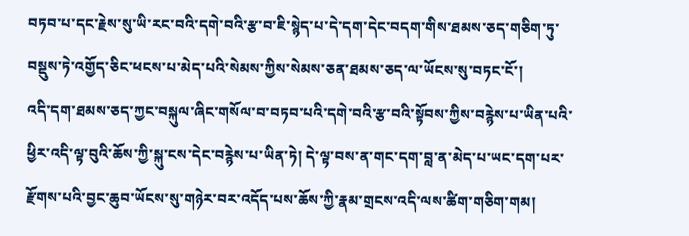བཏབ་པ་དང་རྗེས་སུ་ཡི་རང་བའི་དགེ་བའི་རྩ་བ་ཇི་སྙེད་པ་དེ་དག་དེང་བདག་གིས་ཐམས་ཅད་གཅིག་ཏུ་བསྡུས་ཏེ་འགྱོད་ཅིང་ཕངས་པ་མེད་པའི་སེམས་ཀྱིས་སེམས་ཅན་ཐམས་ཅད་ལ་ཡོངས་སུ་བཏང་ངོ་།
འདི་དག་ཐམས་ཅད་ཀྱང་བསྐུལ་ཞིང་གསོལ་བ་བཏབ་པའི་དགེ་བའི་རྩ་བའི་སྟོབས་ཀྱིས་བརྙེས་པ་ཡིན་པའི་ཕྱིར་འདི་ལྟ་བུའི་ཆོས་ཀྱི་སྐུ་ངས་དེང་བརྙེས་པ་ཡིན་ཏེ། དེ་ལྟ་བས་ན་གང་དག་བླ་ན་མེད་པ་ཡང་དག་པར་རྫོགས་པའི་བྱང་ཆུབ་ཡོངས་སུ་གཉེར་བར་འདོད་པས་ཆོས་ཀྱི་རྣམ་གྲངས་འདི་ལས་ཚིག་གཅིག་གམ།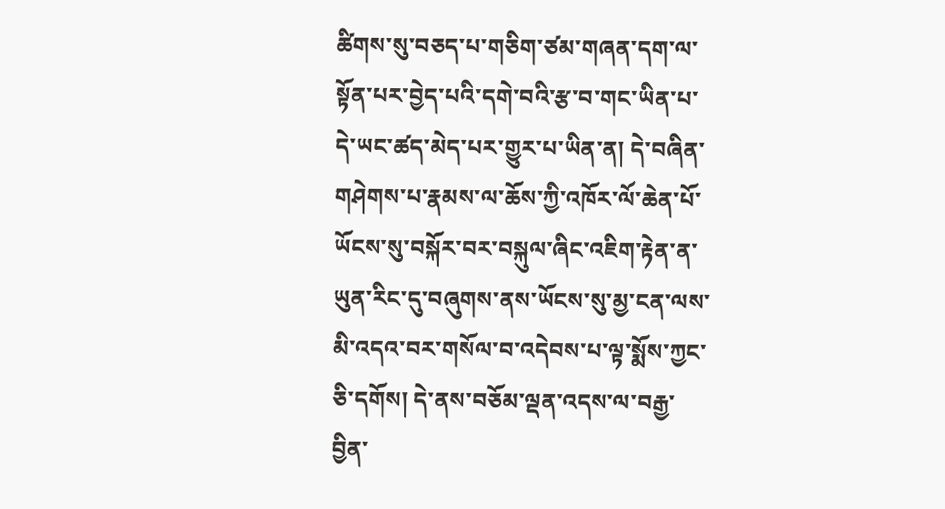ཚིགས་སུ་བཅད་པ་གཅིག་ཙམ་གཞན་དག་ལ་སྟོན་པར་བྱེད་པའི་དགེ་བའི་རྩ་བ་གང་ཡིན་པ་དེ་ཡང་ཚད་མེད་པར་གྱུར་པ་ཡིན་ན། དེ་བཞིན་གཤེགས་པ་རྣམས་ལ་ཆོས་ཀྱི་འཁོར་ལོ་ཆེན་པོ་ཡོངས་སུ་བསྐོར་བར་བསྐུལ་ཞིང་འཇིག་རྟེན་ན་ཡུན་རིང་དུ་བཞུགས་ནས་ཡོངས་སུ་མྱ་ངན་ལས་མི་འདའ་བར་གསོལ་བ་འདེབས་པ་ལྟ་སྨོས་ཀྱང་ཅི་དགོས། དེ་ནས་བཅོམ་ལྡན་འདས་ལ་བརྒྱ་བྱིན་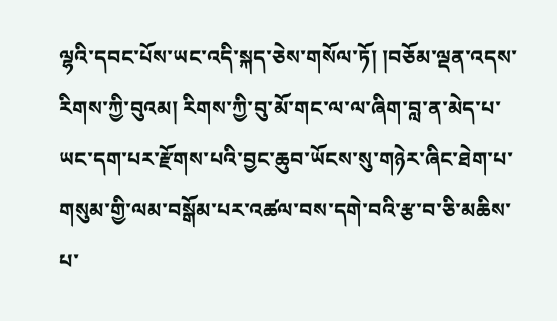ལྷའི་དབང་པོས་ཡང་འདི་སྐད་ཅེས་གསོལ་ཏོ། །བཅོམ་ལྡན་འདས་རིགས་ཀྱི་བུའམ། རིགས་ཀྱི་བུ་མོ་གང་ལ་ལ་ཞིག་བླ་ན་མེད་པ་ཡང་དག་པར་རྫོགས་པའི་བྱང་ཆུབ་ཡོངས་སུ་གཉེར་ཞིང་ཐེག་པ་གསུམ་གྱི་ལམ་བསྒོམ་པར་འཚལ་བས་དགེ་བའི་རྩ་བ་ཅི་མཆིས་པ་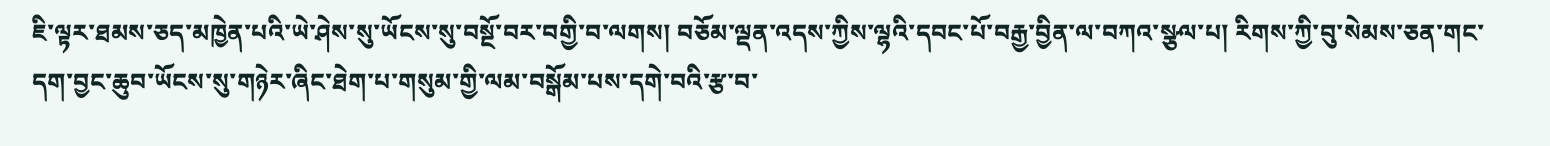ཇི་ལྟར་ཐམས་ཅད་མཁྱེན་པའི་ཡེ་ཤེས་སུ་ཡོངས་སུ་བསྔོ་བར་བགྱི་བ་ལགས། བཅོམ་ལྡན་འདས་ཀྱིས་ལྷའི་དབང་པོ་བརྒྱ་བྱིན་ལ་བཀའ་སྩལ་པ། རིགས་ཀྱི་བུ་སེམས་ཅན་གང་དག་བྱང་ཆུབ་ཡོངས་སུ་གཉེར་ཞིང་ཐེག་པ་གསུམ་གྱི་ལམ་བསྒོམ་པས་དགེ་བའི་རྩ་བ་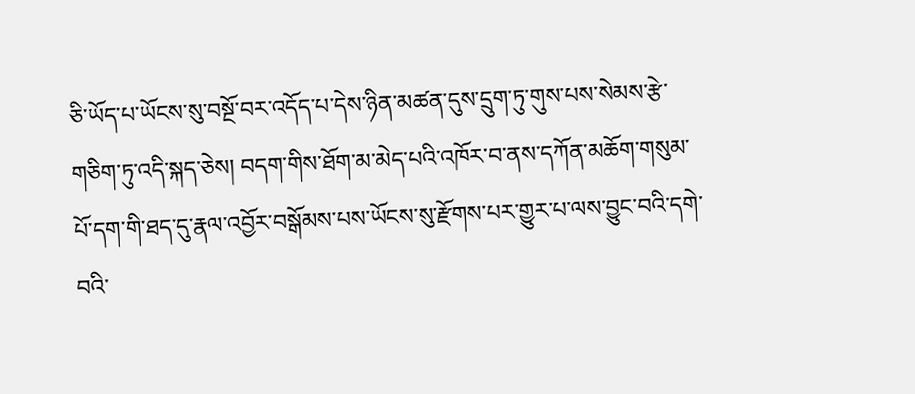ཅི་ཡོད་པ་ཡོངས་སུ་བསྔོ་བར་འདོད་པ་དེས་ཉིན་མཚན་དུས་དྲུག་ཏུ་གུས་པས་སེམས་རྩེ་གཅིག་ཏུ་འདི་སྐད་ཅེས། བདག་གིས་ཐོག་མ་མེད་པའི་འཁོར་བ་ནས་དཀོན་མཆོག་གསུམ་པོ་དག་གི་ཐད་དུ་རྣལ་འབྱོར་བསྒོམས་པས་ཡོངས་སུ་རྫོགས་པར་གྱུར་པ་ལས་བྱུང་བའི་དགེ་བའི་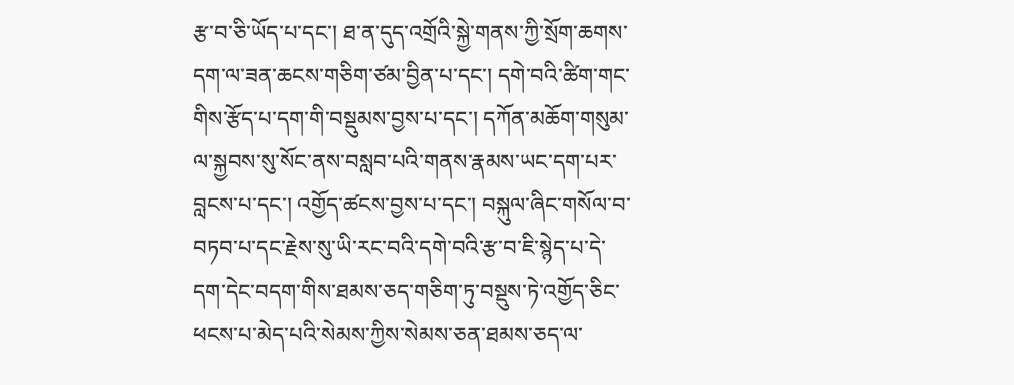རྩ་བ་ཅི་ཡོད་པ་དང་། ཐ་ན་དུད་འགྲོའི་སྐྱེ་གནས་ཀྱི་སྲོག་ཆགས་དག་ལ་ཟན་ཆངས་གཅིག་ཙམ་བྱིན་པ་དང་། དགེ་བའི་ཚིག་གང་གིས་རྩོད་པ་དག་གི་བསྡུམས་བྱས་པ་དང་། དཀོན་མཆོག་གསུམ་ལ་སྐྱབས་སུ་སོང་ནས་བསླབ་པའི་གནས་རྣམས་ཡང་དག་པར་བླངས་པ་དང་། འགྱོད་ཚངས་བྱས་པ་དང་། བསྐུལ་ཞིང་གསོལ་བ་བཏབ་པ་དང་རྗེས་སུ་ཡི་རང་བའི་དགེ་བའི་རྩ་བ་ཇི་སྙེད་པ་དེ་དག་དེང་བདག་གིས་ཐམས་ཅད་གཅིག་ཏུ་བསྡུས་ཏེ་འགྱོད་ཅིང་ཕངས་པ་མེད་པའི་སེམས་ཀྱིས་སེམས་ཅན་ཐམས་ཅད་ལ་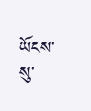ཡོངས་སུ་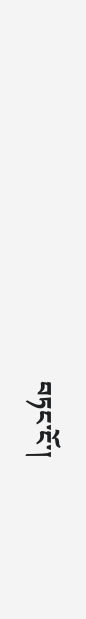བཏང་ངོ་།